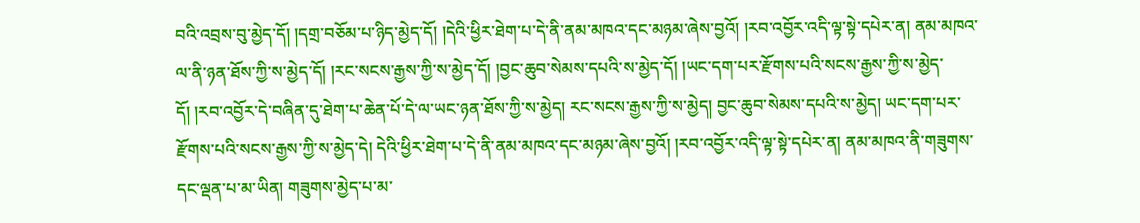བའི་འབྲས་བུ་མྱེད་དོ། །དགྲ་བཅོམ་པ་ཉིད་མྱེད་དོ། །དེའི་ཕྱིར་ཐེག་པ་དེ་ནི་ནམ་མཁའ་དང་མཉམ་ཞེས་བྱའོ། །རབ་འབྱོར་འདི་ལྟ་སྟེ་དཔེར་ན། ནམ་མཁའ་ལ་ནི་ཉན་ཐོས་ཀྱི་ས་མྱེད་དོ། །རང་སངས་རྒྱས་ཀྱི་ས་མྱེད་དོ། །བྱང་ཆུབ་སེམས་དཔའི་ས་མྱེད་དོ། །ཡང་དག་པར་རྫོགས་པའི་སངས་རྒྱས་ཀྱི་ས་མྱེད་དོ། །རབ་འབྱོར་དེ་བཞིན་དུ་ཐེག་པ་ཆེན་པོ་དེ་ལ་ཡང་ཉན་ཐོས་ཀྱི་ས་མྱེད། རང་སངས་རྒྱས་ཀྱི་ས་མྱེད། བྱང་ཆུབ་སེམས་དཔའི་ས་མྱེད། ཡང་དག་པར་རྫོགས་པའི་སངས་རྒྱས་ཀྱི་ས་མྱེད་དེ། དེའི་ཕྱིར་ཐེག་པ་དེ་ནི་ནམ་མཁའ་དང་མཉམ་ཞེས་བྱའོ། །རབ་འབྱོར་འདི་ལྟ་སྟེ་དཔེར་ན། ནམ་མཁའ་ནི་གཟུགས་དང་ལྡན་པ་མ་ཡིན། གཟུགས་མྱེད་པ་མ་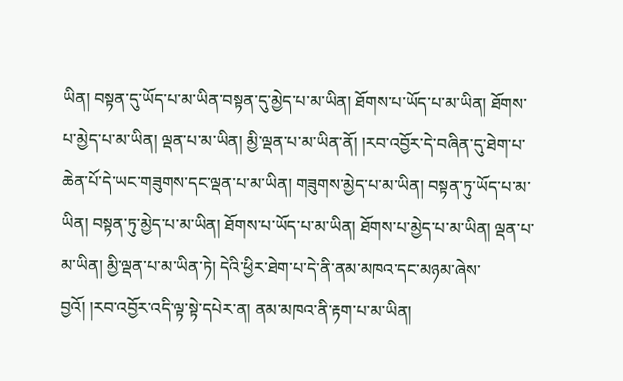ཡིན། བསྟན་དུ་ཡོད་པ་མ་ཡིན་བསྟན་དུ་མྱེད་པ་མ་ཡིན། ཐོགས་པ་ཡོད་པ་མ་ཡིན། ཐོགས་པ་མྱེད་པ་མ་ཡིན། ལྡན་པ་མ་ཡིན། མྱི་ལྡན་པ་མ་ཡིན་ནོ། །རབ་འབྱོར་དེ་བཞིན་དུ་ཐེག་པ་ཆེན་པོ་དེ་ཡང་གཟུགས་དང་ལྡན་པ་མ་ཡིན། གཟུགས་མྱེད་པ་མ་ཡིན། བསྟན་ཏུ་ཡོད་པ་མ་ཡིན། བསྟན་ཏུ་མྱེད་པ་མ་ཡིན། ཐོགས་པ་ཡོད་པ་མ་ཡིན། ཐོགས་པ་མྱེད་པ་མ་ཡིན། ལྡན་པ་མ་ཡིན། མྱི་ལྡན་པ་མ་ཡིན་ཏེ། དེའི་ཕྱིར་ཐེག་པ་དེ་ནི་ནམ་མཁའ་དང་མཉམ་ཞེས་བྱའོ། །རབ་འབྱོར་འདི་ལྟ་སྟེ་དཔེར་ན། ནམ་མཁའ་ནི་རྟག་པ་མ་ཡིན།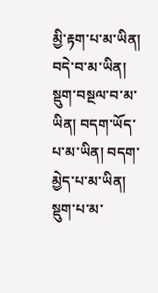མྱི་རྟག་པ་མ་ཡིན། བདེ་བ་མ་ཡིན། སྡུག་བསྔལ་བ་མ་ཡིན། བདག་ཡོད་པ་མ་ཡིན། བདག་མྱེད་པ་མ་ཡིན། སྡུག་པ་མ་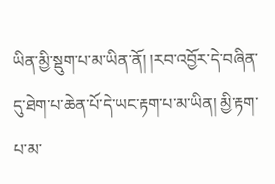ཡིན་མྱི་སྡུག་པ་མ་ཡིན་ནོ། །རབ་འབྱོར་དེ་བཞིན་དུ་ཐེག་པ་ཆེན་པོ་དེ་ཡང་རྟག་པ་མ་ཡིན། མྱི་རྟག་པ་མ་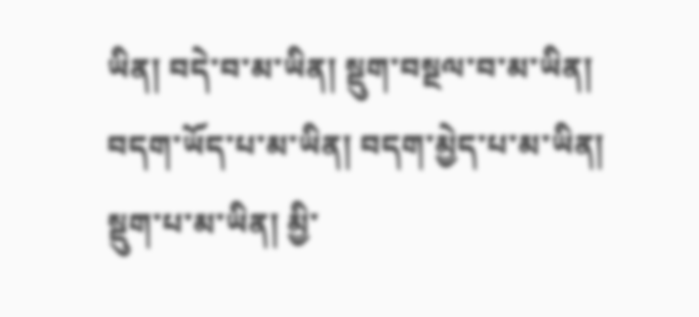ཡིན། བདེ་བ་མ་ཡིན། སྡུག་བསྔལ་བ་མ་ཡིན། བདག་ཡོད་པ་མ་ཡིན། བདག་མྱེད་པ་མ་ཡིན། སྡུག་པ་མ་ཡིན། མྱི་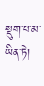སྡུག་པ་མ་ཡིན་ཏེ།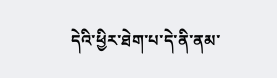དེའི་ཕྱིར་ཐེག་པ་དེ་ནི་ནམ་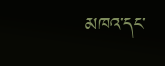མཁའ་དང་